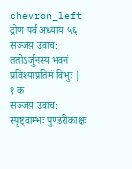chevron_left द्रोण पर्व अध्याय ५६
सञ्जय़ उवाच:
ततोऽर्जुनस्य भवनं प्रविश्याप्रतिमं विभुः |
१ क
सञ्जय़ उवाच:
स्पृष्ट्वाम्भः पुण्डरीकाक्षः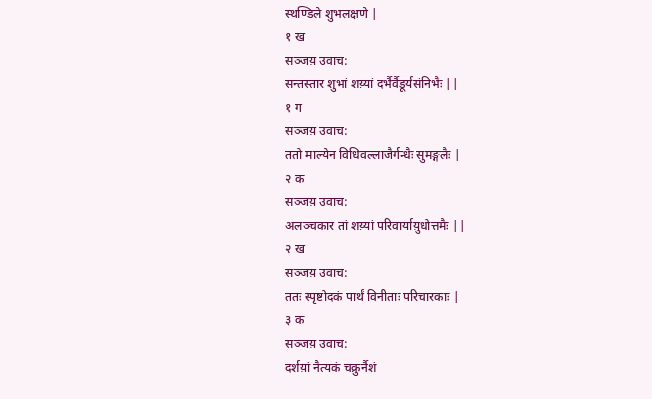स्थण्डिले शुभलक्षणे |
१ ख
सञ्जय़ उवाच:
सन्तस्तार शुभां शय़्यां दर्भैर्वैडूर्यसंनिभैः ||
१ ग
सञ्जय़ उवाच:
ततो माल्येन विधिवल्लाजैर्गन्धैः सुमङ्गलैः |
२ क
सञ्जय़ उवाच:
अलञ्चकार तां शय़्यां परिवार्याय़ुधोत्तमैः ||
२ ख
सञ्जय़ उवाच:
ततः स्पृष्टोदकं पार्थं विनीताः परिचारकाः |
३ क
सञ्जय़ उवाच:
दर्शय़ां नैत्यकं चक्रुर्नैशं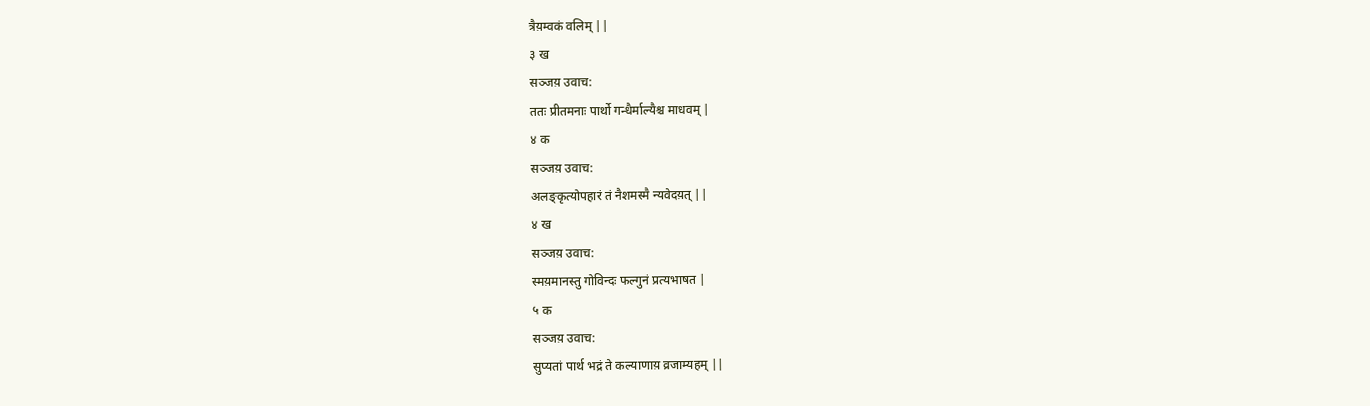त्रैय़म्वकं वलिम् ||
३ ख
सञ्जय़ उवाच:
ततः प्रीतमनाः पार्थो गन्धैर्माल्यैश्च माधवम् |
४ क
सञ्जय़ उवाच:
अलङ्कृत्योपहारं तं नैशमस्मै न्यवेदय़त् ||
४ ख
सञ्जय़ उवाच:
स्मय़मानस्तु गोविन्दः फल्गुनं प्रत्यभाषत |
५ क
सञ्जय़ उवाच:
सुप्यतां पार्थ भद्रं ते कल्याणाय़ व्रजाम्यहम् ||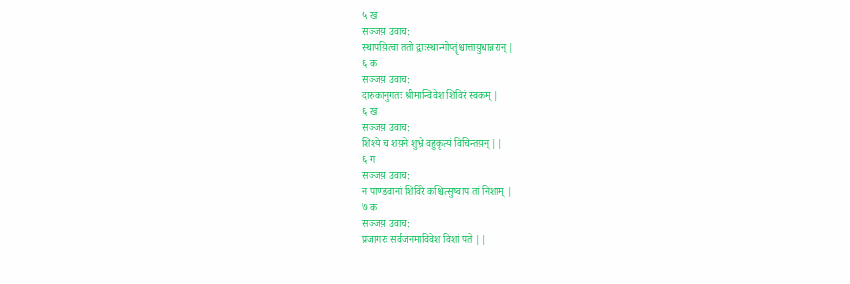५ ख
सञ्जय़ उवाच:
स्थापय़ित्वा ततो द्वाःस्थान्गोप्तॄंश्चात्ताय़ुधान्नरान् |
६ क
सञ्जय़ उवाच:
दारुकानुगतः श्रीमान्विवेश शिविरं स्वकम् |
६ ख
सञ्जय़ उवाच:
शिश्ये च शय़ने शुभ्रे वहुकृत्यं विचिन्तय़न् ||
६ ग
सञ्जय़ उवाच:
न पाण्डवानां शिविरे कश्चित्सुष्वाप तां निशाम् |
७ क
सञ्जय़ उवाच:
प्रजागरः सर्वजनमाविवेश विशां पते ||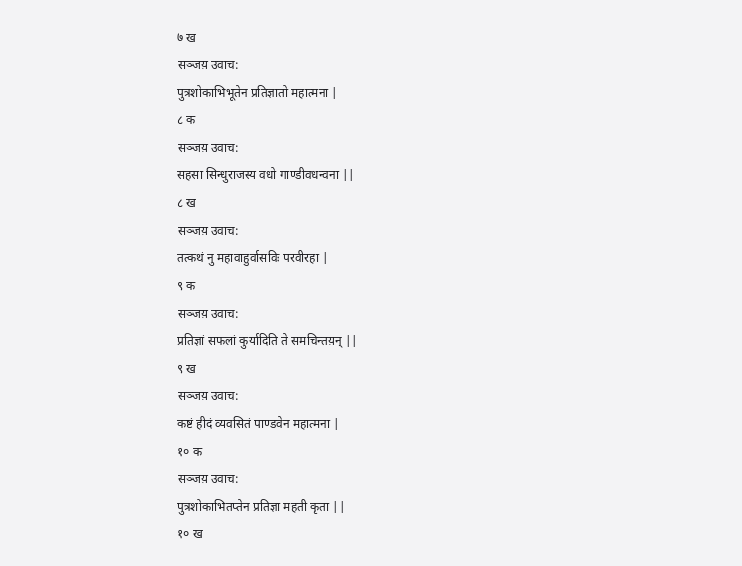७ ख
सञ्जय़ उवाच:
पुत्रशोकाभिभूतेन प्रतिज्ञातो महात्मना |
८ क
सञ्जय़ उवाच:
सहसा सिन्धुराजस्य वधो गाण्डीवधन्वना ||
८ ख
सञ्जय़ उवाच:
तत्कथं नु महावाहुर्वासविः परवीरहा |
९ क
सञ्जय़ उवाच:
प्रतिज्ञां सफलां कुर्यादिति ते समचिन्तय़न् ||
९ ख
सञ्जय़ उवाच:
कष्टं हीदं व्यवसितं पाण्डवेन महात्मना |
१० क
सञ्जय़ उवाच:
पुत्रशोकाभितप्तेन प्रतिज्ञा महती कृता ||
१० ख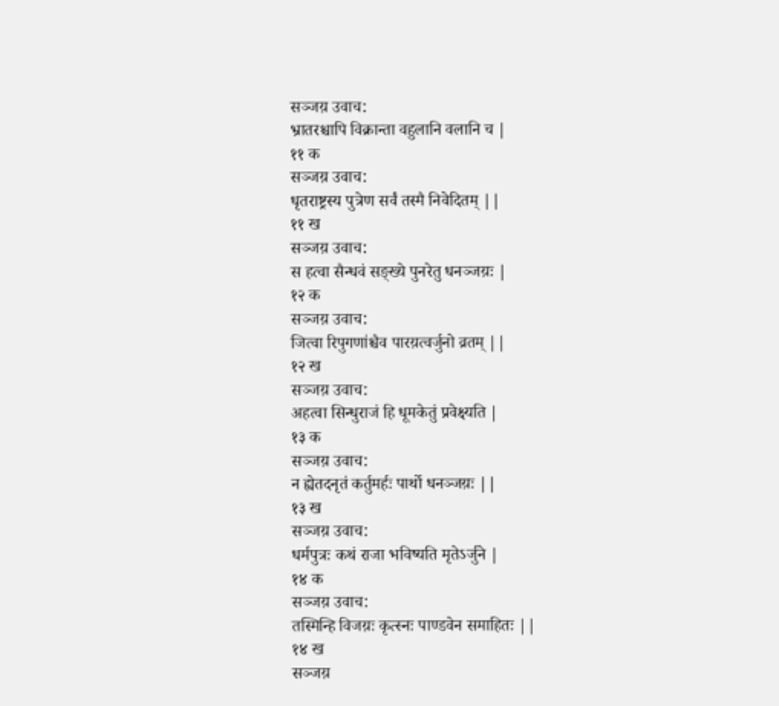सञ्जय़ उवाच:
भ्रातरश्चापि विक्रान्ता वहुलानि वलानि च |
११ क
सञ्जय़ उवाच:
धृतराष्ट्रस्य पुत्रेण सर्वं तस्मै निवेदितम् ||
११ ख
सञ्जय़ उवाच:
स हत्वा सैन्धवं सङ्ख्ये पुनरेतु धनञ्जय़ः |
१२ क
सञ्जय़ उवाच:
जित्वा रिपुगणांश्चैव पारय़त्वर्जुनो व्रतम् ||
१२ ख
सञ्जय़ उवाच:
अहत्वा सिन्धुराजं हि धूमकेतुं प्रवेक्ष्यति |
१३ क
सञ्जय़ उवाच:
न ह्येतदनृतं कर्तुमर्हः पार्थो धनञ्जय़ः ||
१३ ख
सञ्जय़ उवाच:
धर्मपुत्रः कथं राजा भविष्यति मृतेऽर्जुने |
१४ क
सञ्जय़ उवाच:
तस्मिन्हि विजय़ः कृत्स्नः पाण्डवेन समाहितः ||
१४ ख
सञ्जय़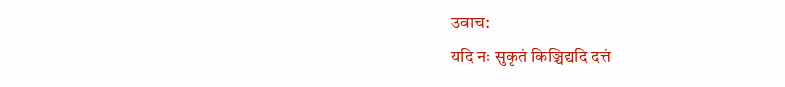उवाच:
यदि नः सुकृतं किञ्चिद्यदि दत्तं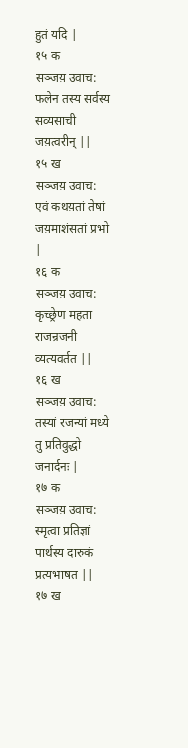हुतं यदि |
१५ क
सञ्जय़ उवाच:
फलेन तस्य सर्वस्य सव्यसाची जय़त्वरीन् ||
१५ ख
सञ्जय़ उवाच:
एवं कथय़तां तेषां जय़माशंसतां प्रभो |
१६ क
सञ्जय़ उवाच:
कृच्छ्रेण महता राजन्रजनी व्यत्यवर्तत ||
१६ ख
सञ्जय़ उवाच:
तस्यां रजन्यां मध्ये तु प्रतिवुद्धो जनार्दनः |
१७ क
सञ्जय़ उवाच:
स्मृत्वा प्रतिज्ञां पार्थस्य दारुकं प्रत्यभाषत ||
१७ ख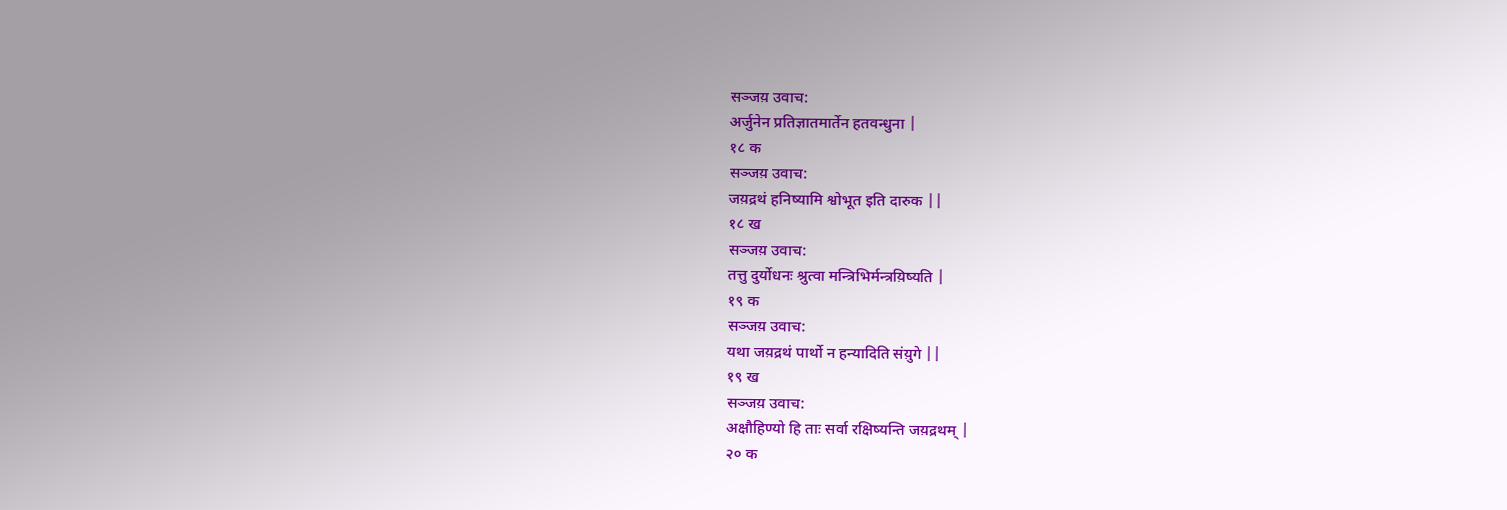सञ्जय़ उवाच:
अर्जुनेन प्रतिज्ञातमार्तेन हतवन्धुना |
१८ क
सञ्जय़ उवाच:
जय़द्रथं हनिष्यामि श्वोभूत इति दारुक ||
१८ ख
सञ्जय़ उवाच:
तत्तु दुर्योधनः श्रुत्वा मन्त्रिभिर्मन्त्रय़िष्यति |
१९ क
सञ्जय़ उवाच:
यथा जय़द्रथं पार्थो न हन्यादिति संय़ुगे ||
१९ ख
सञ्जय़ उवाच:
अक्षौहिण्यो हि ताः सर्वा रक्षिष्यन्ति जय़द्रथम् |
२० क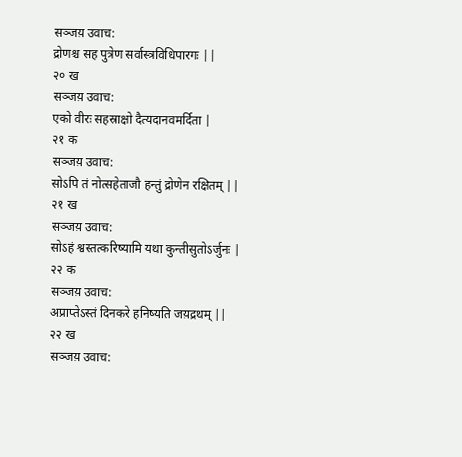सञ्जय़ उवाच:
द्रोणश्च सह पुत्रेण सर्वास्त्रविधिपारगः ||
२० ख
सञ्जय़ उवाच:
एको वीरः सहस्राक्षो दैत्यदानवमर्दिता |
२१ क
सञ्जय़ उवाच:
सोऽपि तं नोत्सहेताजौ हन्तुं द्रोणेन रक्षितम् ||
२१ ख
सञ्जय़ उवाच:
सोऽहं श्वस्तत्करिष्यामि यथा कुन्तीसुतोऽर्जुनः |
२२ क
सञ्जय़ उवाच:
अप्राप्तेऽस्तं दिनकरे हनिष्यति जय़द्रथम् ||
२२ ख
सञ्जय़ उवाच: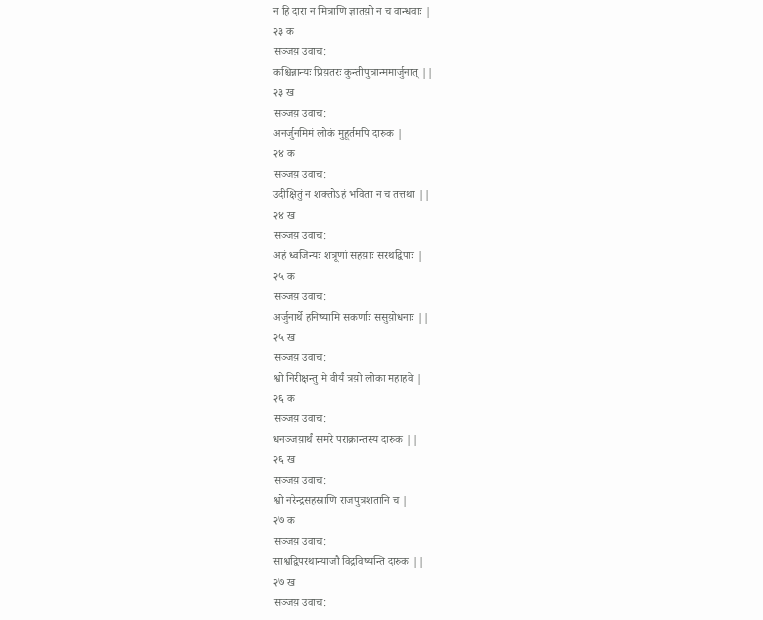न हि दारा न मित्राणि ज्ञातय़ो न च वान्धवाः |
२३ क
सञ्जय़ उवाच:
कश्चिन्नान्यः प्रिय़तरः कुन्तीपुत्रान्ममार्जुनात् ||
२३ ख
सञ्जय़ उवाच:
अनर्जुनमिमं लोकं मुहूर्तमपि दारुक |
२४ क
सञ्जय़ उवाच:
उदीक्षितुं न शक्तोऽहं भविता न च तत्तथा ||
२४ ख
सञ्जय़ उवाच:
अहं ध्वजिन्यः शत्रूणां सहय़ाः सरथद्विपाः |
२५ क
सञ्जय़ उवाच:
अर्जुनार्थे हनिष्यामि सकर्णाः ससुय़ोधनाः ||
२५ ख
सञ्जय़ उवाच:
श्वो निरीक्षन्तु मे वीर्यं त्रय़ो लोका महाहवे |
२६ क
सञ्जय़ उवाच:
धनञ्जय़ार्थं समरे पराक्रान्तस्य दारुक ||
२६ ख
सञ्जय़ उवाच:
श्वो नरेन्द्रसहस्राणि राजपुत्रशतानि च |
२७ क
सञ्जय़ उवाच:
साश्वद्विपरथान्याजौ विद्रविष्यन्ति दारुक ||
२७ ख
सञ्जय़ उवाच: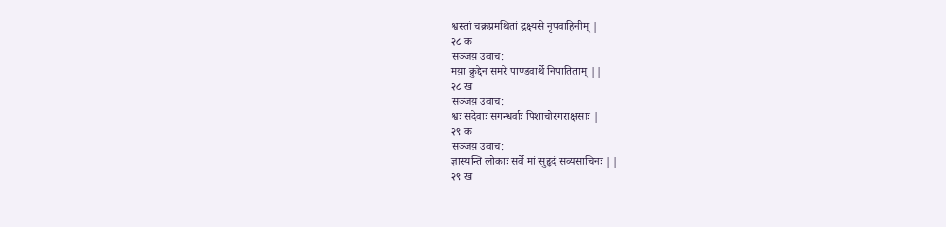श्वस्तां चक्रप्रमथितां द्रक्ष्यसे नृपवाहिनीम् |
२८ क
सञ्जय़ उवाच:
मय़ा क्रुद्देन समरे पाण्डवार्थे निपातिताम् ||
२८ ख
सञ्जय़ उवाच:
श्वः सदेवाः सगन्धर्वाः पिशाचोरगराक्षसाः |
२९ क
सञ्जय़ उवाच:
ज्ञास्यन्ति लोकाः सर्वे मां सुहृदं सव्यसाचिनः ||
२९ ख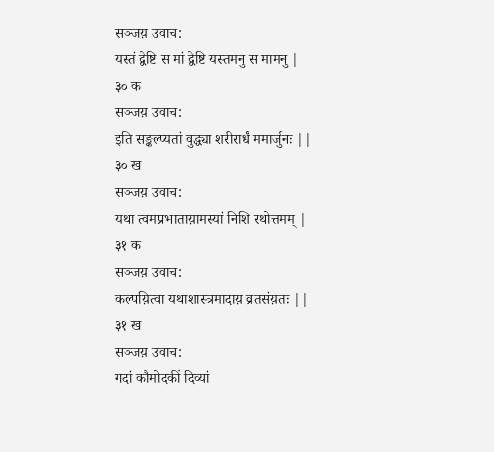सञ्जय़ उवाच:
यस्तं द्वेष्टि स मां द्वेष्टि यस्तमनु स मामनु |
३० क
सञ्जय़ उवाच:
इति सङ्कल्प्यतां वुद्ध्या शरीरार्धं ममार्जुनः ||
३० ख
सञ्जय़ उवाच:
यथा त्वमप्रभाताय़ामस्यां निशि रथोत्तमम् |
३१ क
सञ्जय़ उवाच:
कल्पय़ित्वा यथाशास्त्रमादाय़ व्रतसंय़तः ||
३१ ख
सञ्जय़ उवाच:
गदां कौमोदकीं दिव्यां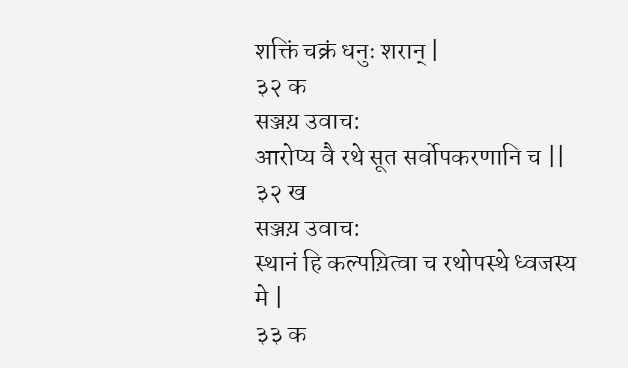शक्तिं चक्रं धनुः शरान् |
३२ क
सञ्जय़ उवाच:
आरोप्य वै रथे सूत सर्वोपकरणानि च ||
३२ ख
सञ्जय़ उवाच:
स्थानं हि कल्पय़ित्वा च रथोपस्थे ध्वजस्य मे |
३३ क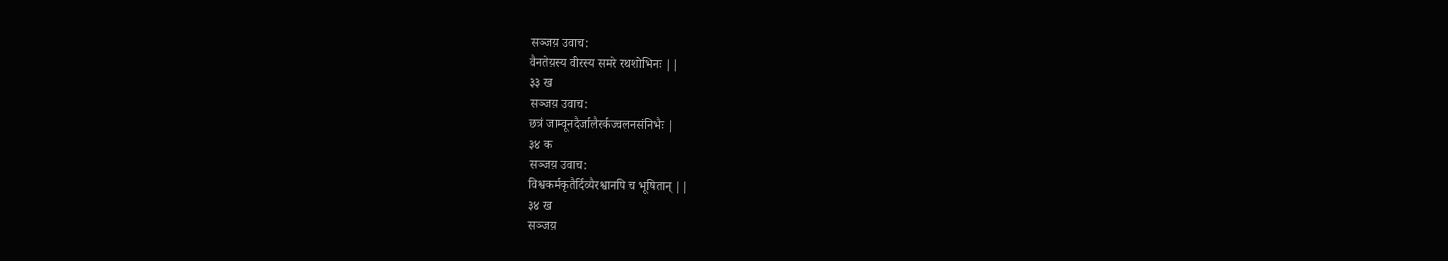सञ्जय़ उवाच:
वैनतेय़स्य वीरस्य समरे रथशोभिनः ||
३३ ख
सञ्जय़ उवाच:
छत्रं जाम्वूनदैर्जालैरर्कज्वलनसंनिभैः |
३४ क
सञ्जय़ उवाच:
विश्वकर्मकृतैर्दिव्यैरश्वानपि च भूषितान् ||
३४ ख
सञ्जय़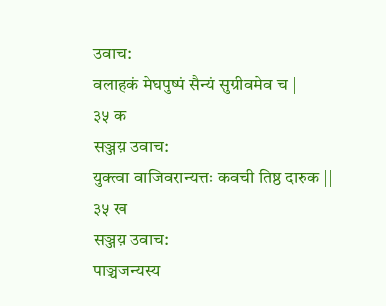उवाच:
वलाहकं मेघपुष्पं सैन्यं सुग्रीवमेव च |
३५ क
सञ्जय़ उवाच:
युक्त्वा वाजिवरान्यत्तः कवची तिष्ठ दारुक ||
३५ ख
सञ्जय़ उवाच:
पाञ्चजन्यस्य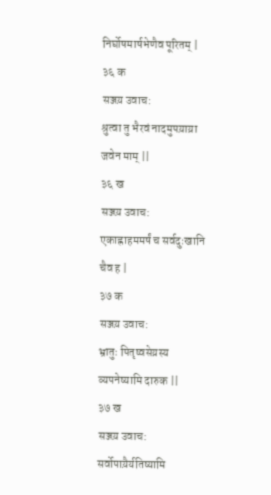निर्घोषमार्षभेणैव पूरितम् |
३६ क
सञ्जय़ उवाच:
श्रुत्वा तु भैरवं नादमुपय़ाय़ा जवेन माम् ||
३६ ख
सञ्जय़ उवाच:
एकाह्नाहममर्षं च सर्वदुःखानि चैव ह |
३७ क
सञ्जय़ उवाच:
भ्रातुः पितृष्वसेय़स्य व्यपनेष्यामि दारुक ||
३७ ख
सञ्जय़ उवाच:
सर्वोपाय़ैर्यतिष्यामि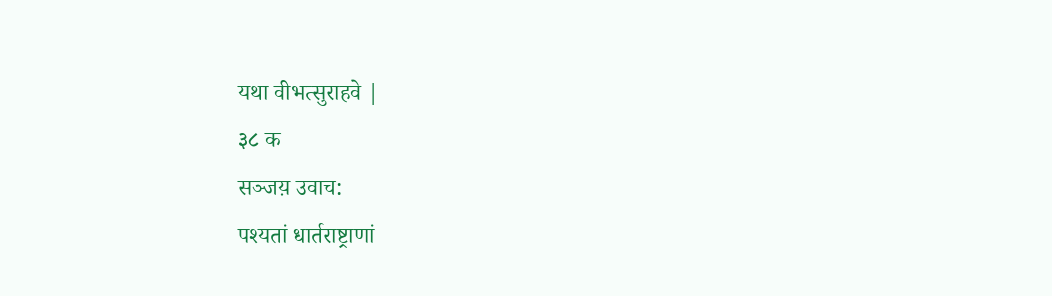यथा वीभत्सुराहवे |
३८ क
सञ्जय़ उवाच:
पश्यतां धार्तराष्ट्राणां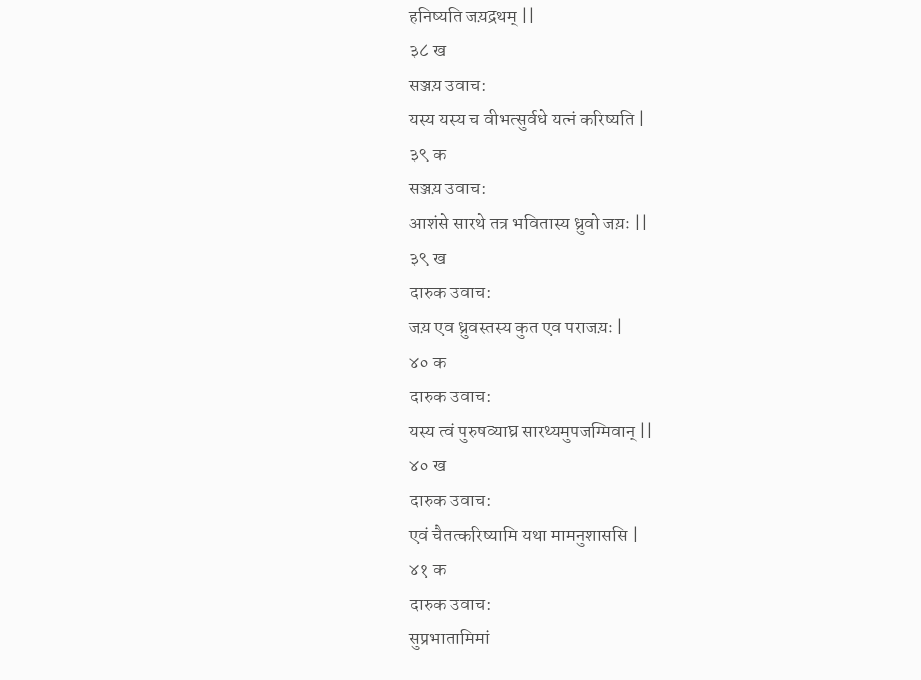हनिष्यति जय़द्रथम् ||
३८ ख
सञ्जय़ उवाच:
यस्य यस्य च वीभत्सुर्वधे यत्नं करिष्यति |
३९ क
सञ्जय़ उवाच:
आशंसे सारथे तत्र भवितास्य ध्रुवो जय़ः ||
३९ ख
दारुक उवाच:
जय़ एव ध्रुवस्तस्य कुत एव पराजय़ः |
४० क
दारुक उवाच:
यस्य त्वं पुरुषव्याघ्र सारथ्यमुपजग्मिवान् ||
४० ख
दारुक उवाच:
एवं चैतत्करिष्यामि यथा मामनुशाससि |
४१ क
दारुक उवाच:
सुप्रभातामिमां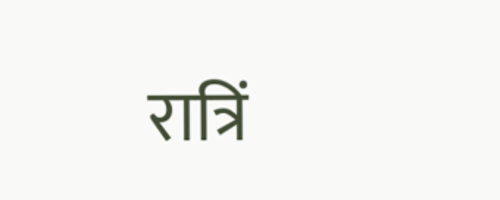रात्रिं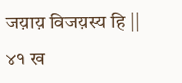जय़ाय़ विजय़स्य हि ||
४१ ख